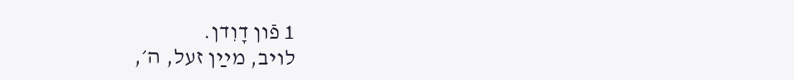1 פֿון דָוִדן.
לױב, מײַן זעל, ה׳,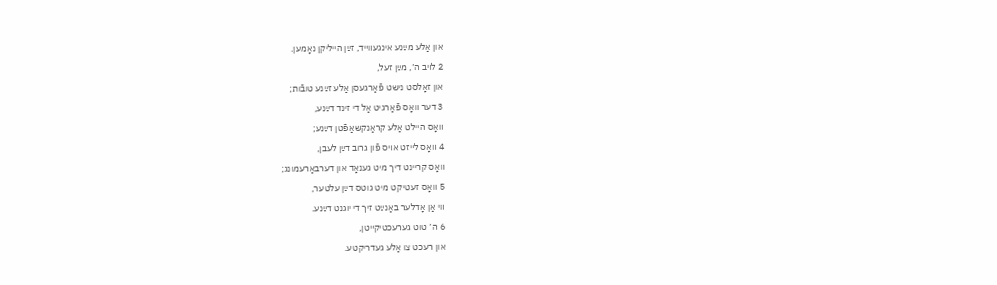און אַלע מײַנע אינגעװײד, זײַן הײליקן נאָמען.
2 לױב ה׳, מײַן זעל,
און זאָלסט נישט פֿאַרגעסן אַלע זײַנע טובֿות;
3 דער װאָס פֿאַרגיט אַל די זינד דײַנע,
װאָס הײלט אַלע קראַנקשאַפֿטן דײַנע;
4 װאָס לײזט אױס פֿון גרוב דײַן לעבן,
װאָס קרײנט דיך מיט גענאָד און דערבאַרעמונג;
5 װאָס זעטיקט מיט גוטס דײַן עלטער,
װי אַן אָדלער באַנײַט זיך די יוגנט דײַנע.
6 ה׳ טוט גערעכטיקײטן,
און רעכט צו אַלע געדריקטע.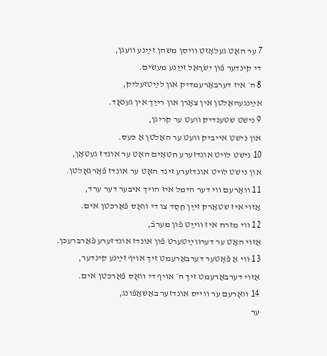7 ער האָט געלאָזט װיסן משהן זײַנע װעגן,
די קינדער פֿון יִשׂרָאֵל זײַנע מעשׂים.
8 ה׳ איז דערבאַרעמדיק און לײַטזעליק,
אײַנגעהאַלטן אין צאָרן און רײַך אין גענאָד.
9 נישט שטענדיק װעט ער קריגן,
און נישט אײביק װעט ער האַלטן אַ כּעס.
10 נישט לױט אונדזערע חטאָים האָט ער אונדז געטאָן,
און נישט לױט אונדזערע זינד האָט ער אונדז פֿאַרגאָלטן.
11 װאָרעם װי דער הימל איז הױך איבער דער ערד,
אַזױ איז שטאַרק זײַן חֶסֶד צו די װאָס פֿאָרכטן אים.
12 װי מזרח איז װײַט פֿון מערבֿ,
אַזױ האָט ער דערװײַטערט פֿון אונדז אונדזערע פֿאַרברעכן.
13 װי אַ פֿאָטער דערבאַרעמט זיך אױף זײַנע קינדער,
אַזױ דערבאַרעמט זיך ה׳ אױף די װאָס פֿאָרכטן אים.
14 װאָרעם ער װײס אונדזער באַשאַפֿונג,
ער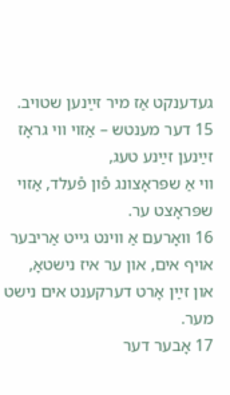געדענקט אַז מיר זײַנען שטױב.
15 דער מענטש – אַזױ װי גראָז זײַנען זײַנע טעג,
װי אַ שפּראָצונג פֿון פֿעלד, אַזױ שפּראָצט ער.
16 װאָרעם אַ װינט גײט אַריבער אױף אים, און ער איז נישטאָ,
און זײַן אָרט דערקענט אים נישט מער.
17 אָבער דער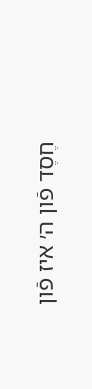חֶסֶד פֿון ה׳ איז פֿון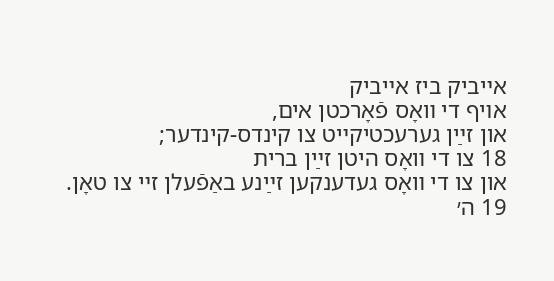אײביק ביז אײביק
אױף די װאָס פֿאָרכטן אים,
און זײַן גערעכטיקײט צו קינדס-קינדער;
18 צו די װאָס היטן זײַן ברית
און צו די װאָס געדענקען זײַנע באַפֿעלן זײ צו טאָן.
19 ה׳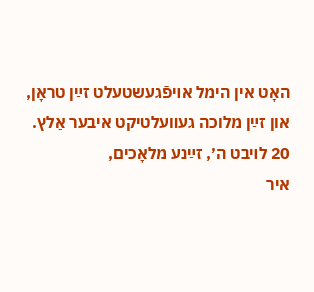האָט אין הימל אױפֿגעשטעלט זײַן טראָן,
און זײַן מלוכה געװעלטיקט איבער אַלץ.
20 לױבט ה׳, זײַנע מלאָכים,
איר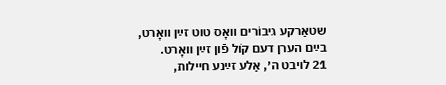שטאַרקע גיבוֹרים װאָס טוט זײַן װאָרט,
בײַם הערן דעם קֹול פֿון זײַן װאָרט.
21 לױבט ה׳, אַלע זײַנע חײלות,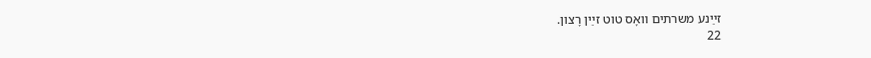זײַנע משרתים װאָס טוט זײַן רָצון.
22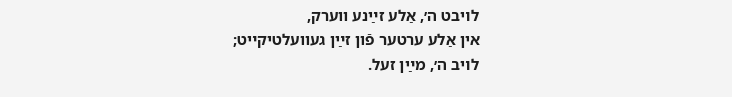לױבט ה׳, אַלע זײַנע װערק,
אין אַלע ערטער פֿון זײַן געװעלטיקײט;
לױב ה׳, מײַן זעל.